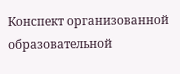Конспект организованной образовательной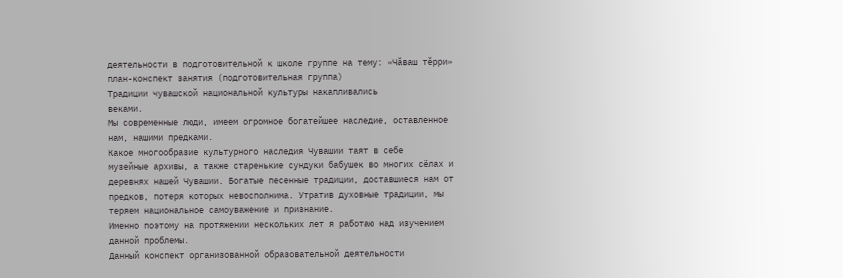деятельности в подготовительной к школе группе на тему: «Чăваш тĕрри»
план-конспект занятия (подготовительная группа)
Традиции чувашской национальной культуры накапливались
веками.
Мы современные люди, имеем огромное богатейшее наследие, оставленное
нам, нашими предками.
Какое многообразие культурного наследия Чувашии таят в себе
музейные архивы, а также старенькие сундуки бабушек во многих сёлах и
деревнях нашей Чувашии. Богатые песенные традиции, доставшиеся нам от
предков, потеря которых невосполнима. Утратив духовные традиции, мы
теряем национальное самоуважение и признание.
Именно поэтому на протяжении нескольких лет я работаю над изучением данной проблемы.
Данный конспект организованной образовательной деятельности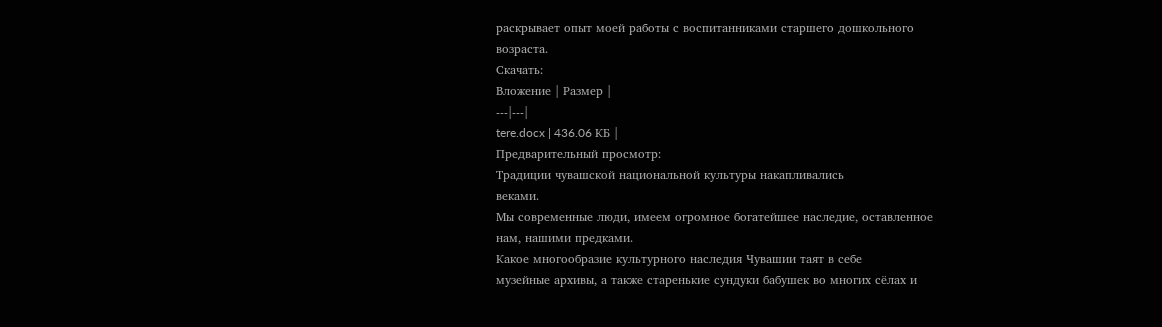раскрывает опыт моей работы с воспитанниками старшего дошкольного
возраста.
Скачать:
Вложение | Размер |
---|---|
tere.docx | 436.06 КБ |
Предварительный просмотр:
Традиции чувашской национальной культуры накапливались
веками.
Мы современные люди, имеем огромное богатейшее наследие, оставленное
нам, нашими предками.
Какое многообразие культурного наследия Чувашии таят в себе
музейные архивы, а также старенькие сундуки бабушек во многих сёлах и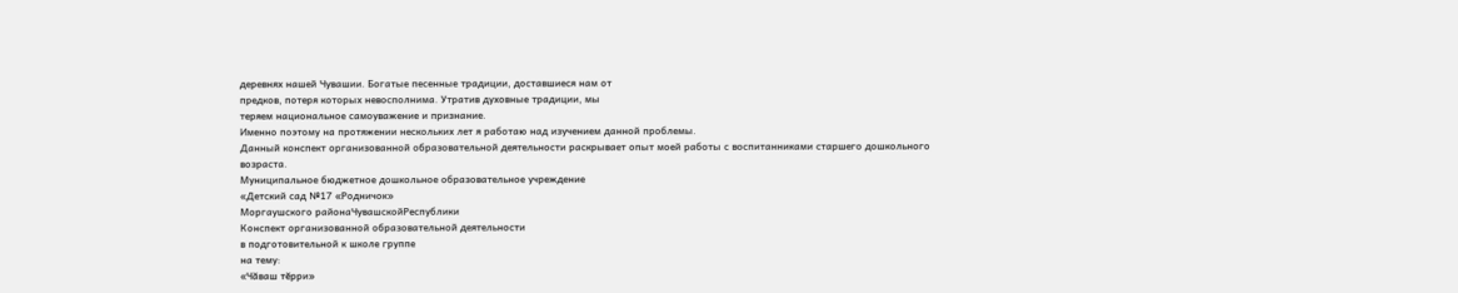деревнях нашей Чувашии. Богатые песенные традиции, доставшиеся нам от
предков, потеря которых невосполнима. Утратив духовные традиции, мы
теряем национальное самоуважение и признание.
Именно поэтому на протяжении нескольких лет я работаю над изучением данной проблемы.
Данный конспект организованной образовательной деятельности раскрывает опыт моей работы с воспитанниками старшего дошкольного
возраста.
Муниципальное бюджетное дошкольное образовательное учреждение
«Детский сад №17 «Родничок»
Моргаушского районаЧувашскойРеспублики
Конспект организованной образовательной деятельности
в подготовительной к школе группе
на тему:
«Чăваш тĕрри»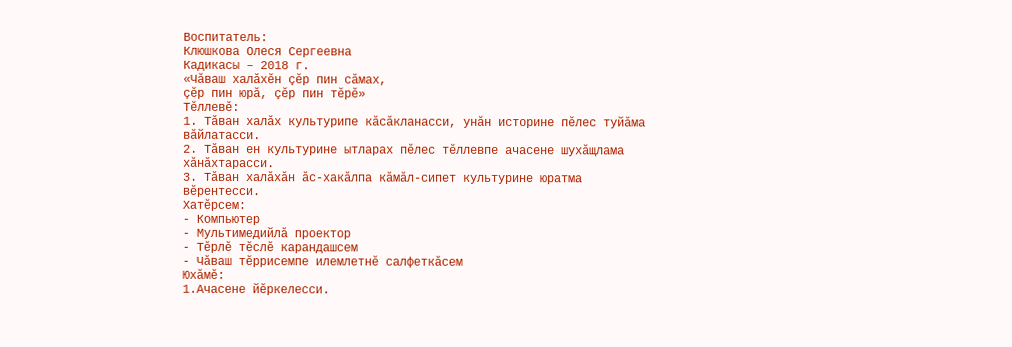Воспитатель:
Клюшкова Олеся Сергеевна
Кадикасы – 2018 г.
«Чăваш халăхĕн çĕр пин сăмах,
çĕр пин юрă, çĕр пин тĕрĕ»
Тĕллевĕ:
1. Тăван халăх культурипе кăсăкланасси, унăн историне пĕлес туйăма вăйлатасси.
2. Тăван ен культурине ытларах пĕлес тĕллевпе ачасене шухăщлама хăнăхтарасси.
3. Тăван халăхăн ăс-хакăлпа кăмăл-сипет культурине юратма вĕрентесси.
Хатĕрсем:
- Компьютер
- Мультимедийлă проектор
- Тĕрлĕ тĕслĕ карандашсем
- Чăваш тĕррисемпе илемлетнĕ салфеткăсем
Юхăмĕ:
1.Ачасене йĕркелесси.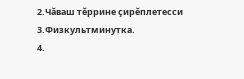2.Чăваш тĕррине çирĕплетесси
3.Физкультминутка.
4.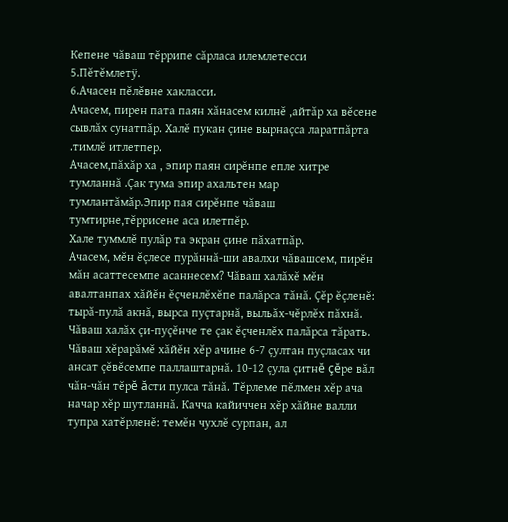Кепене чăваш тĕррипе сăрласа илемлетесси
5.Пĕтĕмлетÿ.
6.Ачасен пĕлĕвне хакласси.
Ачасем, пирен пата паян хăнасем килнĕ ,айтăр ха вĕсене сывлăх сунатпăр. Халĕ пукан çине вырнаçса ларатпăрта .тимлĕ итлетпер.
Ачасем,пăхăр ха , эпир паян сирĕнпе епле хитре тумланнă .Çак тума эпир ахальтен мар тумлантăмăр.Эпир пая сирĕнпе чăваш тумтирне,тĕррисене аса илетпĕр.
Хале туммлĕ пулăр та экран çине пăхатпăр.
Ачасем, мĕн ĕçлесе пурăннă-ши авалхи чăвашсем, пирĕн мăн асаттесемпе асаннесем? Чăваш халăхĕ мĕн авалтанпах хăйĕн ĕçченлĕхĕпе палăрса тăнă. Çĕр ĕçленĕ: тырă-пулă акнă, вырса пуçтарнă, выльăх-чĕрлĕх пăхнă.
Чăваш халăх çи-пуçĕнче те çак ĕçченлĕх палăрса тăрать. Чăваш хĕрарăмĕ хăйĕн хĕр ачине 6-7 çултан пуçласах чи ансат çĕвĕсемпе паллаштарнă. 10-12 çула çитнĕ çĕре вăл чăн-чăн тĕрĕ ăсти пулса тăнă. Тĕрлеме пĕлмен хĕр ача начар хĕр шутланнă. Качча кайиччен хĕр хăйне валли тупра хатĕрленĕ: темĕн чухлĕ сурпан, ал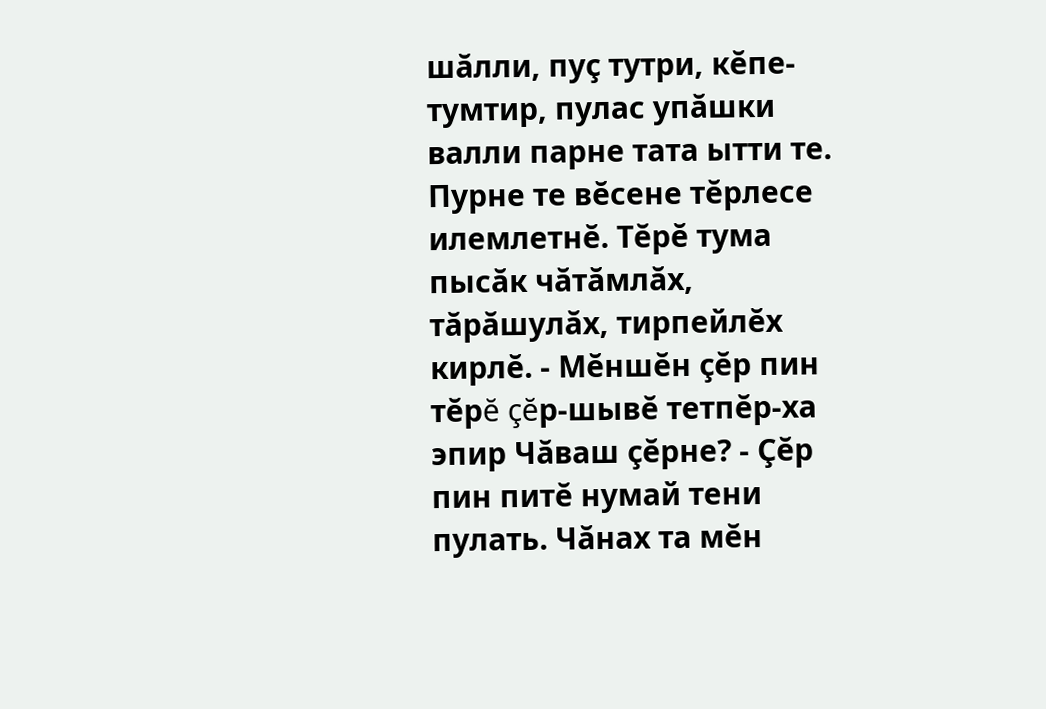шăлли, пуç тутри, кĕпе-тумтир, пулас упăшки валли парне тата ытти те. Пурне те вĕсене тĕрлесе илемлетнĕ. Тĕрĕ тума пысăк чăтăмлăх, тăрăшулăх, тирпейлĕх кирлĕ. - Мĕншĕн çĕр пин тĕрĕ çĕр-шывĕ тетпĕр-ха эпир Чăваш çĕрне? - Çĕр пин питĕ нумай тени пулать. Чăнах та мĕн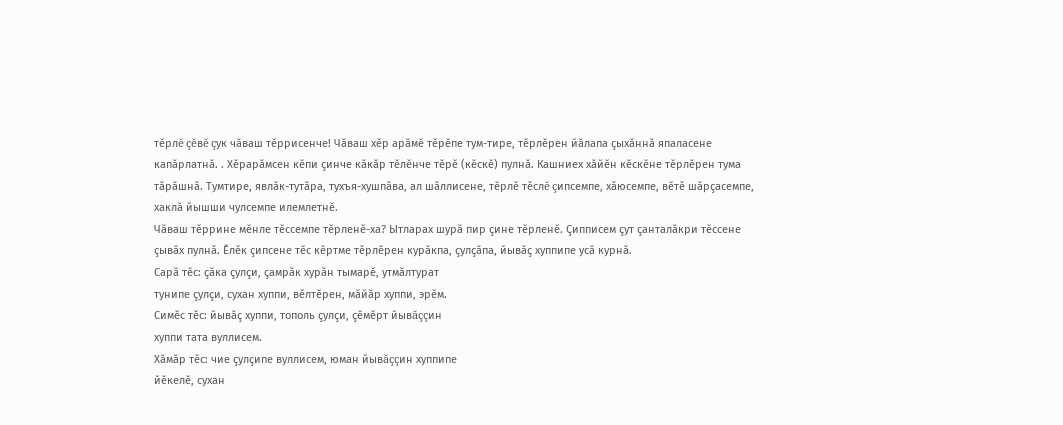тĕрлĕ çĕвĕ çук чăваш тĕррисенче! Чăваш хĕр арăмĕ тĕрĕпе тум-тире, тĕрлĕрен йăлапа çыхăннă япаласене капăрлатнă. . Хĕрарăмсен кĕпи çинче кăкăр тĕлĕнче тĕрĕ (кĕскĕ) пулнă. Кашниех хăйĕн кĕскĕне тĕрлĕрен тума тăрăшнă. Тумтире, явлăк-тутăра, тухъя-хушпăва, ал шăллисене, тĕрлĕ тĕслĕ çипсемпе, хăюсемпе, вĕтĕ шăрçасемпе, хаклă йышши чулсемпе илемлетнĕ.
Чăваш тĕррине мĕнле тĕссемпе тĕрленĕ-ха? Ытларах шурă пир çине тĕрленĕ. Çипписем çут çанталăкри тĕссене çывăх пулнă. Ĕлĕк çипсене тĕс кĕртме тĕрлĕрен курăкпа, çулçăпа, йывăç хуппипе усă курнă.
Сарă тĕс: çăка çулçи, çамрăк хурăн тымарĕ, утмăлтурат
тунипе çулçи, сухан хуппи, вĕлтĕрен, мăйăр хуппи, эрĕм.
Симĕс тĕс: йывăç хуппи, тополь çулçи, çĕмĕрт йывăççин
хуппи тата вуллисем.
Хăмăр тĕс: чие çулçипе вуллисем, юман йывăççин хуппипе
йĕкелĕ, сухан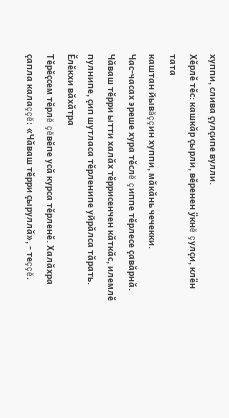хуппи, слива çулçипе вулли.
Хĕрлĕ тĕс: кашкăр çырли, вĕренен ÿкнĕ çулçи, клён тата
каштан йывăççин хуппи, мăкăнь чечекки.
Час-часах эреше хура тĕслĕ çиппе тĕрлесе çавăрнă.
Чăваш тĕрри ытти халăх тĕррисенчен кăткăс, илемлĕ пулнипе, çип шутласа тĕрленипе уйрăлса тăрать. Ĕлĕкхи вăхăтра
Тĕрĕçсем тĕрлĕ çĕвĕпе усă курса тĕрленĕ. Халăхра çапла калаççĕ: «Чăваш тĕрри çыруллă», - теççĕ.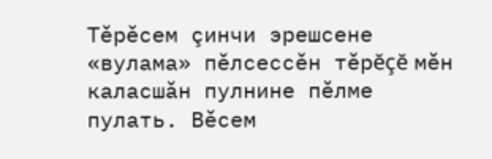Тĕрĕсем çинчи эрешсене «вулама» пĕлсессĕн тĕрĕçĕ мĕн каласшăн пулнине пĕлме
пулать. Вĕсем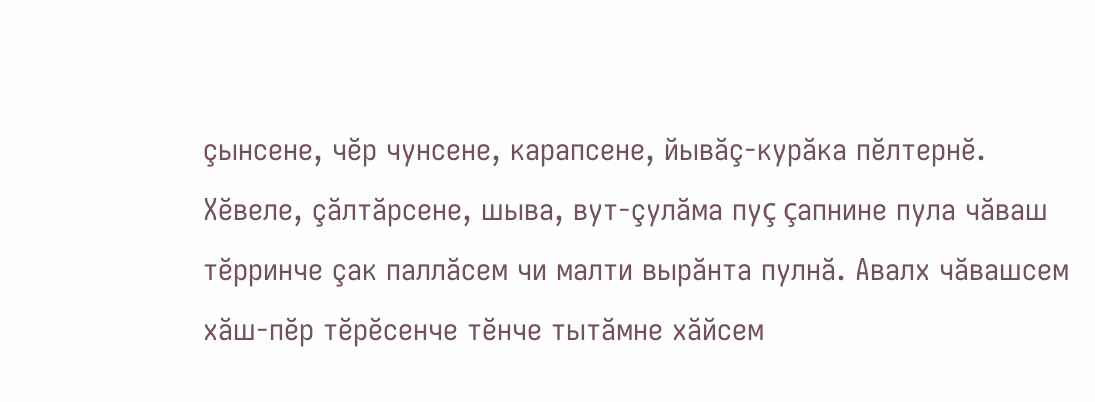çынсене, чĕр чунсене, карапсене, йывăç-курăка пĕлтернĕ. Хĕвеле, çăлтăрсене, шыва, вут-çулăма пуç çапнине пула чăваш тĕрринче çак паллăсем чи малти вырăнта пулнă. Авалх чăвашсем хăш-пĕр тĕрĕсенче тĕнче тытăмне хăйсем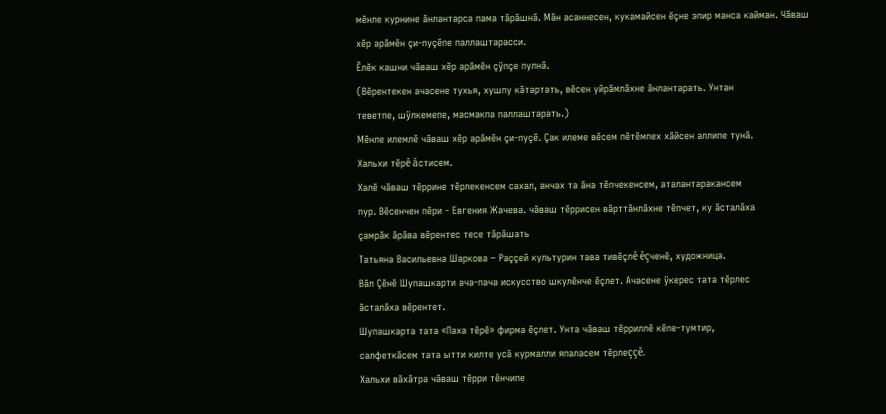мĕнле курнине ăнлантарса пама тăрăшнă. Мăн асаннесен, кукамайсен ĕçне эпир манса кайман. Чăваш хĕр арăмĕн çи-пуçĕпе паллаштарасси.
Ĕлĕк кашни чăваш хĕр арăмĕн çÿпçе пулнă.
(Вĕрентекен ачасене тухья, хушпу кăтартать, вĕсен уйрăмлăхне ăнлантарать. Унтан
теветпе, шÿлкемепе, масмакпа паллаштарать.)
Мĕнле илемлĕ чăваш хĕр арăмĕн çи-пуçĕ. Çак илеме вĕсем пĕтĕмпех хăйсен аллипе тунă.
Хальхи тĕрĕ ăстисем.
Халĕ чăваш тĕррине тĕрлекенсем сахал, анчах та ăна тĕпчекенсем, аталантаракансем
пур. Вĕсенчен пĕри - Евгения Жачева. чăваш тĕррисен вăрттăнлăхне тĕпчет, ку ăсталăха
çамрăк ăрăва вĕрентес тесе тăрăшать
Татьяна Васильевна Шаркова – Раççей культурин тава тивĕçлĕ ĕçченĕ, художница.
Вăл Çĕнĕ Шупашкарти ача-пача искусство шкулĕнче ĕçлет. Ачасене ÿкерес тата тĕрлес
ăсталăха вĕрентет.
Шупашкарта тата «Паха тĕрĕ» фирма ĕçлет. Унта чăваш тĕрриллĕ кĕпе-тумтир,
салфеткăсем тата ытти килте усă курмалли япаласем тĕрлеççĕ.
Хальхи вăхăтра чăваш тĕрри тĕнчипе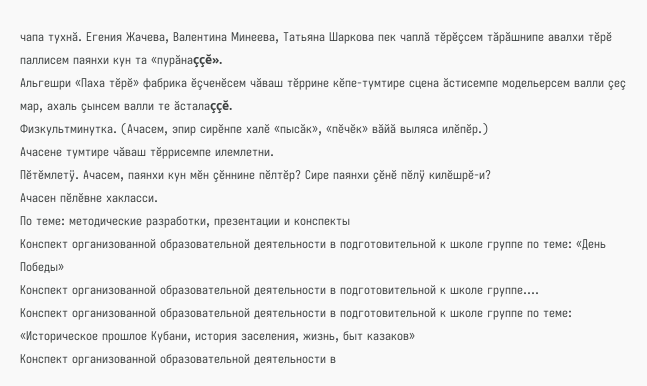чапа тухнă. Егения Жачева, Валентина Минеева, Татьяна Шаркова пек чаплă тĕрĕçсем тăрăшнипе авалхи тĕрĕ паллисем паянхи кун та «пурăнаççĕ».
Альгешри «Паха тĕрĕ» фабрика ĕçченĕсем чăваш тĕррине кĕпе-тумтире сцена ăстисемпе модельерсем валли çеç мар, ахаль çынсем валли те ăсталаççĕ.
Физкультминутка. (Ачасем, эпир сирĕнпе халĕ «пысăк», «пĕчĕк» вăйă выляса илĕпĕр.)
Ачасене тумтире чăваш тĕррисемпе илемлетни.
Пĕтĕмлетÿ. Ачасем, паянхи кун мĕн çĕннине пĕлтĕр? Сире паянхи çĕнĕ пĕлÿ килĕшрĕ-и?
Ачасен пĕлĕвне хакласси.
По теме: методические разработки, презентации и конспекты
Конспект организованной образовательной деятельности в подготовительной к школе группе по теме: «День Победы»
Конспект организованной образовательной деятельности в подготовительной к школе группе....
Конспект организованной образовательной деятельности в подготовительной к школе группе по теме: «Историческое прошлое Кубани, история заселения, жизнь, быт казаков»
Конспект организованной образовательной деятельности в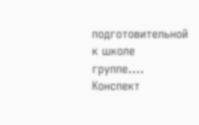подготовительной к школе группе....
Конспект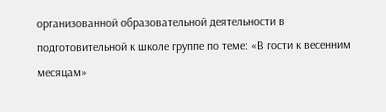организованной образовательной деятельности в подготовительной к школе группе по теме: «В гости к весенним месяцам»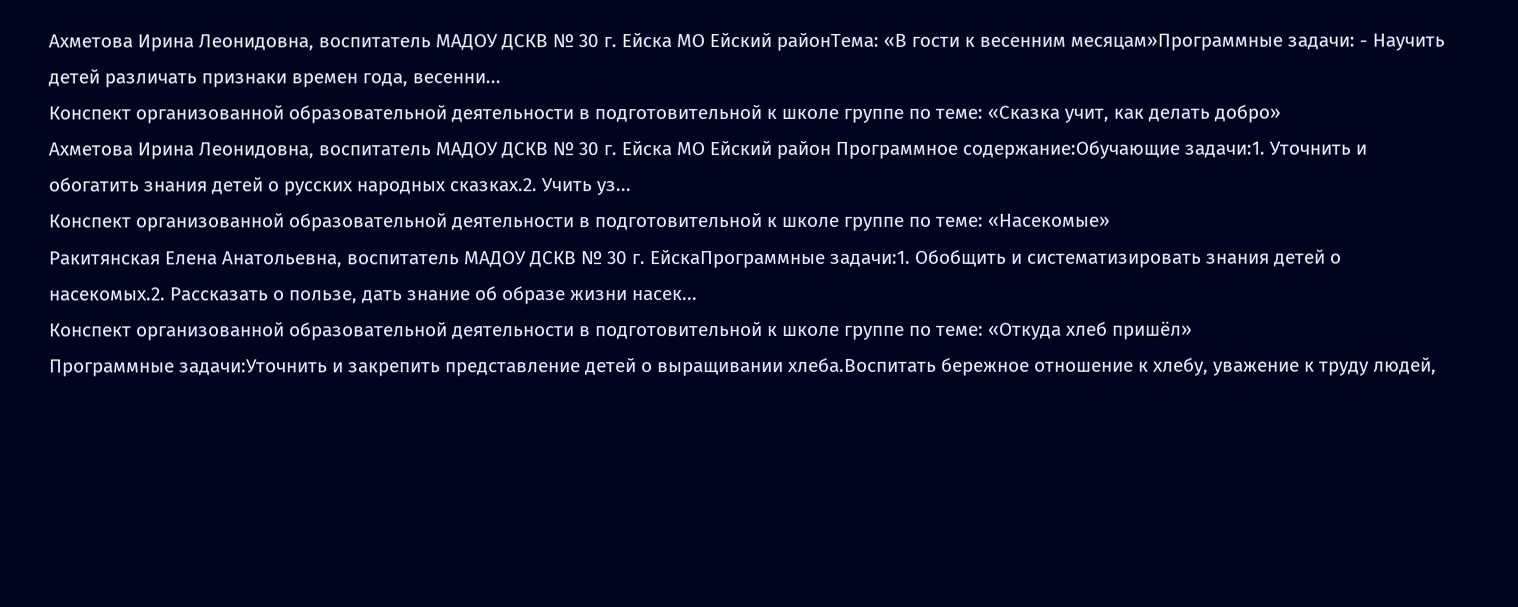Ахметова Ирина Леонидовна, воспитатель МАДОУ ДСКВ № 30 г. Ейска МО Ейский районТема: «В гости к весенним месяцам»Программные задачи: - Научить детей различать признаки времен года, весенни...
Конспект организованной образовательной деятельности в подготовительной к школе группе по теме: «Сказка учит, как делать добро»
Ахметова Ирина Леонидовна, воспитатель МАДОУ ДСКВ № 30 г. Ейска МО Ейский район Программное содержание:Обучающие задачи:1. Уточнить и обогатить знания детей о русских народных сказках.2. Учить уз...
Конспект организованной образовательной деятельности в подготовительной к школе группе по теме: «Насекомые»
Ракитянская Елена Анатольевна, воспитатель МАДОУ ДСКВ № 30 г. ЕйскаПрограммные задачи:1. Обобщить и систематизировать знания детей о насекомых.2. Рассказать о пользе, дать знание об образе жизни насек...
Конспект организованной образовательной деятельности в подготовительной к школе группе по теме: «Откуда хлеб пришёл»
Программные задачи:Уточнить и закрепить представление детей о выращивании хлеба.Воспитать бережное отношение к хлебу, уважение к труду людей,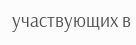участвующих в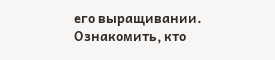его выращивании. Ознакомить, кто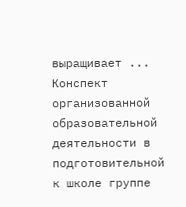выращивает ...
Конспект организованной образовательной деятельности в подготовительной к школе группе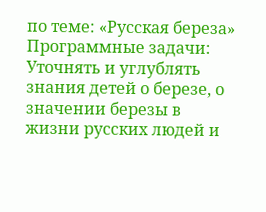по теме: «Русская береза»
Программные задачи: Уточнять и углублять знания детей о березе, о значении березы в жизни русских людей и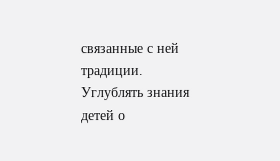связанные с ней традиции. Углублять знания детей о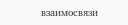взаимосвязи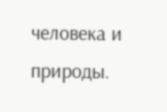человека и природы.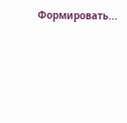Формировать...